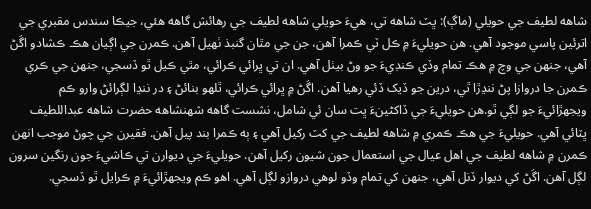شاهه لطيف جي حويلي (ماڳ): ڀٽ شاهه تي، هيءَ حويلي شاهه لطيف جي رهائش گاهه هئي، جيڪا سندس مقبري جي اترئين پاسي موجود آهي. هن حويليءَ ۾ ڪل ٽي ڪمرا آهن، جن جي مٿان گنبذ ٺهيل آهن. ڪمرن جي اڳيان هڪ ڪشادو اڱڻ آهي، جنهن جي وچ ۾ هڪ تمام وڏي ڪنڊيءَ جو وڻ بيٺل آهي. ان تي ڀرائي ڪرائي، مٿي ڪيل ٿو ڏسجي، جنهن جي ڪري ڪمرن جا دروازا پڻ ننڍڙا ٿي، درين جو ڏيک ڏئي رهيا آهن. اڱڻ ۾ ڀرائي ڪرائي، ٿلهو بنائڻ ۽ در ننڍا لڳرائڻ وارو ڪم ويجهڙائيءَ جو لڳي ٿو.هن حويليءَ جي ڏاکڻينءَ ڀت سان ئي شامل، نشست گاهه شهنشاهه حضرت شاهه عبداللطيف ڀٽائي آهي. حويليءَ جي هڪ ڪمري ۾ شاهه لطيف جي کٽ رکيل آهي ۽ ٻه ڪمرا بند پيل آهن. فقيرن جي چوڻ موجب انهن ڪمرن ۾ شاهه لطيف جي اهل عيال جي استعمال جون شيون رکيل آهن. حويليءَ جي ديوارن تي ڪاشيءَ جون رنگين سرون لڳل آهن. اڱڻ کي ديوار ڏنل آهي، جنهن کي تمام وڏو لوهي دروازو لڳل آهي. اهو ڪم ويجهڙائيءَ ۾ ڪرايل ٿو ڏسجي.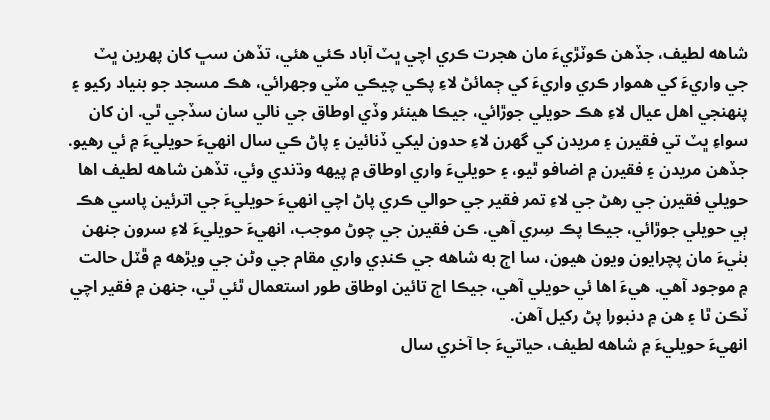شاهه لطيف، جڏهن ڪوٽڙيءَ مان هجرت ڪري اچي ڀٽ آباد ڪئي هئي، تڏهن سڀ کان پهرين ڀٽ جي واريءَ کي هموار ڪري واريءَ کي ڄمائڻ لاءِ پڪي چيڪي مٽي وجهرائي، هڪ مسجد جو بنياد رکيو ۽ پنهنجي اهل عيال لاءِ هڪ حويلي جوڙائي، جيڪا هينئر وڏي اوطاق جي نالي سان سڏجي ٿي. ان کان سواءِ ڀٽ تي فقيرن ۽ مريدن کي گهرن لاءِ حدون ليکي ڏنائين ۽ پاڻ ڪي سال انهيءَ حويليءَ ۾ ئي رهيو. جڏهن مريدن ۽ فقيرن ۾ اضافو ٿيو، ۽ حويليءَ واري اوطاق ۾ پيهه وڌندي وئي، تڏهن شاهه لطيف اها حويلي فقيرن جي رهڻ جي لاءِ تمر فقير جي حوالي ڪري پاڻ اچي انهيءَ حويليءَ جي اترئين پاسي هڪ ٻي حويلي جوڙائي، جيڪا پڪ سِري آهي. ڪن فقيرن جي چوڻ موجب، انهيءَ حويليءَ لاءِ سرون جنهن بٺيءَ مان پچرايون ويون هيون، سا اڄ به شاهه جي ڪنڊي واري مقام جي وڻن جي ويڙهه ۾ ڦٽل حالت ۾ موجود آهي. هيءَ اها ئي حويلي آهي، جيڪا اڄ تائين اوطاق طور استعمال ٿئي ٿي، جنهن ۾ فقير اچي ٽڪن ٿا ۽ هن ۾ دنبورا پڻ رکيل آهن.
انهيءَ حويليءَ ۾ شاهه لطيف، حياتيءَ جا آخري سال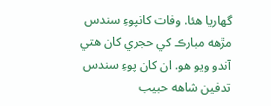گهاريا هئا. وفات کانپوءِ سندس مڙهه مبارڪ کي حجري کان هتي آندو ويو هو. ان کان پوءِ سندس تدفين شاهه حبيب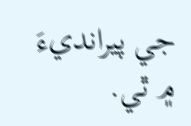جي پيرانديءَ ۾ ٿي.